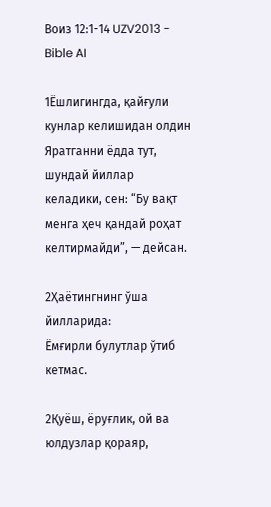Воиз 12:1-14 UZV2013 - Bible AI

1Ёшлигингда, қайғули кунлар келишидан олдин Яратганни ёдда тут, шундай йиллар келадики, сен: “Бу вақт менга ҳеч қандай роҳат келтирмайди”, — дейсан.

2Ҳаётингнинг ўша йилларида:
Ёмғирли булутлар ўтиб кетмас.

2Қуёш, ёруғлик, ой ва юлдузлар қораяр,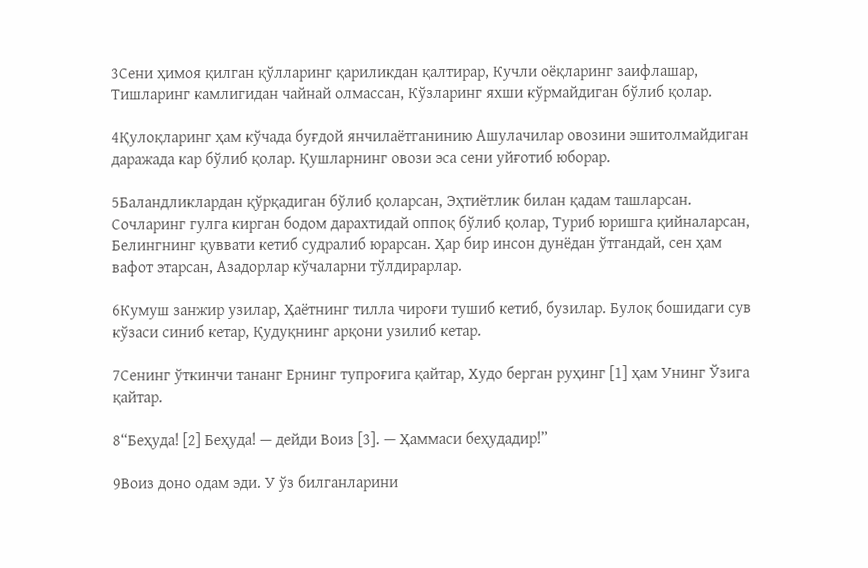3Сени ҳимоя қилган қўлларинг қариликдан қалтирар, Кучли оёқларинг заифлашар, Тишларинг камлигидан чайнай олмассан, Кўзларинг яхши кўрмайдиган бўлиб қолар.

4Қулоқларинг ҳам кўчада буғдой янчилаётганинию Ашулачилар овозини эшитолмайдиган даражада кар бўлиб қолар. Қушларнинг овози эса сени уйғотиб юборар.

5Баландликлардан қўрқадиган бўлиб қоларсан, Эҳтиётлик билан қадам ташларсан. Сочларинг гулга кирган бодом дарахтидай оппоқ бўлиб қолар, Туриб юришга қийналарсан, Белингнинг қуввати кетиб судралиб юрарсан. Ҳар бир инсон дунёдан ўтгандай, сен ҳам вафот этарсан, Азадорлар кўчаларни тўлдирарлар.

6Кумуш занжир узилар, Ҳаётнинг тилла чироғи тушиб кетиб, бузилар. Булоқ бошидаги сув кўзаси синиб кетар, Қудуқнинг арқони узилиб кетар.

7Сенинг ўткинчи тананг Ернинг тупроғига қайтар, Худо берган руҳинг [1] ҳам Унинг Ўзига қайтар.

8“Беҳуда! [2] Беҳуда! — дейди Воиз [3]. — Ҳаммаси беҳудадир!”

9Воиз доно одам эди. У ўз билганларини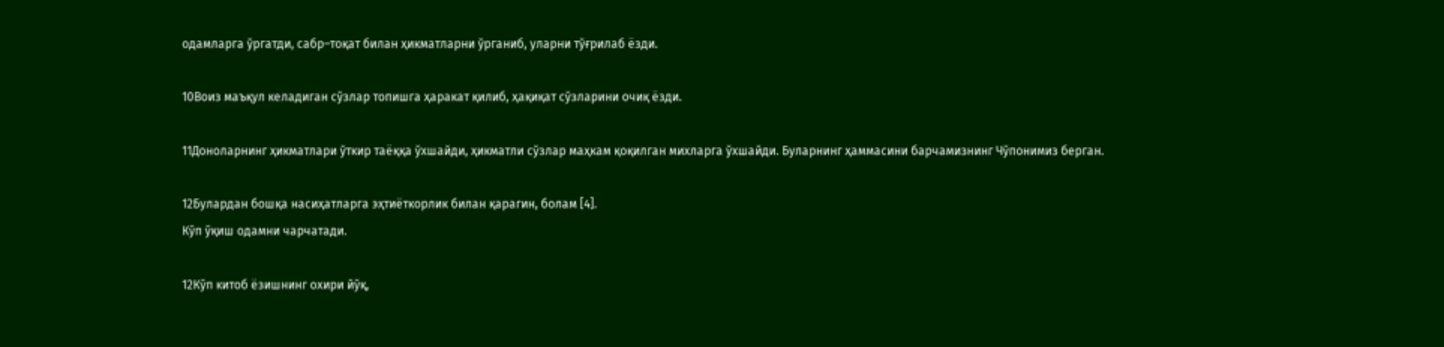одамларга ўргатди, сабр–тоқат билан ҳикматларни ўрганиб, уларни тўғрилаб ёзди.

10Воиз маъқул келадиган сўзлар топишга ҳаракат қилиб, ҳақиқат сўзларини очиқ ёзди.

11Доноларнинг ҳикматлари ўткир таёққа ўхшайди, ҳикматли сўзлар маҳкам қоқилган михларга ўхшайди. Буларнинг ҳаммасини барчамизнинг Чўпонимиз берган.

12Булардан бошқа насиҳатларга эҳтиёткорлик билан қарагин, болам [4].
Кўп ўқиш одамни чарчатади.

12Кўп китоб ёзишнинг охири йўқ,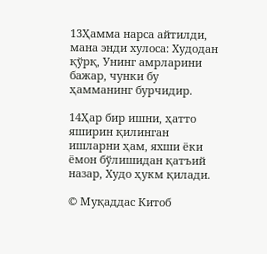13Ҳамма нарса айтилди, мана энди хулоса: Худодан қўрқ, Унинг амрларини бажар, чунки бу ҳамманинг бурчидир.

14Ҳар бир ишни, ҳатто яширин қилинган ишларни ҳам, яхши ёки ёмон бўлишидан қатъий назар, Худо ҳукм қилади.

© Муқаддас Китоб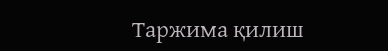Таржима қилиш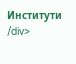Институти
/div>